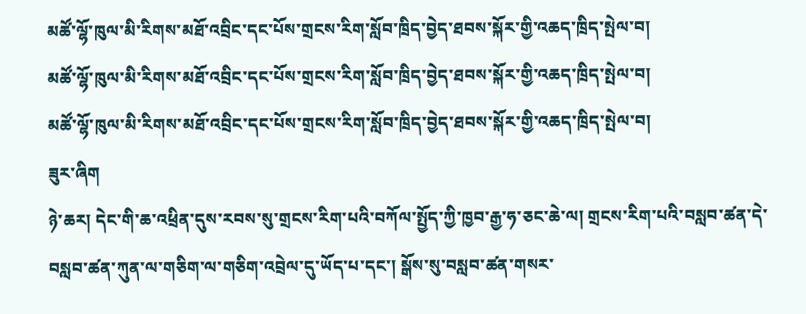མཚོ་ལྷོ་ཁུལ་མི་རིགས་མཐོ་འབྲིང་དང་པོས་གྲངས་རིག་སློབ་ཁྲིད་བྱེད་ཐབས་སྐོར་གྱི་འཆད་ཁྲིད་སྤེལ་བ།
མཚོ་ལྷོ་ཁུལ་མི་རིགས་མཐོ་འབྲིང་དང་པོས་གྲངས་རིག་སློབ་ཁྲིད་བྱེད་ཐབས་སྐོར་གྱི་འཆད་ཁྲིད་སྤེལ་བ།
མཚོ་ལྷོ་ཁུལ་མི་རིགས་མཐོ་འབྲིང་དང་པོས་གྲངས་རིག་སློབ་ཁྲིད་བྱེད་ཐབས་སྐོར་གྱི་འཆད་ཁྲིད་སྤེལ་བ།
ཟུར་ཞིག
ཉེ་ཆར། དེང་གི་ཆ་འཕྲིན་དུས་རབས་སུ་གྲངས་རིག་པའི་བཀོལ་སྤྱོད་ཀྱི་ཁྱབ་རྒྱ་ཧ་ཅང་ཆེ་ལ། གྲངས་རིག་པའི་བསླབ་ཚན་དེ་བསླབ་ཚན་ཀུན་ལ་གཅིག་ལ་གཅིག་འབྲེལ་དུ་ཡོད་པ་དང་། སྒོས་སུ་བསླབ་ཚན་གསར་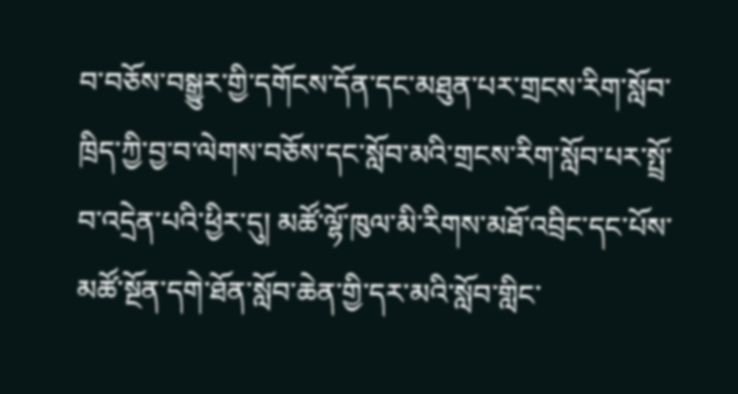བ་བཅོས་བསྒྱུར་གྱི་དགོངས་དོན་དང་མཐུན་པར་གྲངས་རིག་སློབ་ཁྲིད་ཀྱི་བྱ་བ་ལེགས་བཅོས་དང་སློབ་མའི་གྲངས་རིག་སློབ་པར་སྤྲོ་བ་འདྲེན་པའི་ཕྱིར་དུ། མཚོ་ལྷོ་ཁུལ་མི་རིགས་མཐོ་འབྲིང་དང་པོས་མཚོ་སྔོན་དགེ་ཐོན་སློབ་ཆེན་གྱི་དར་མའི་སློབ་གླིང་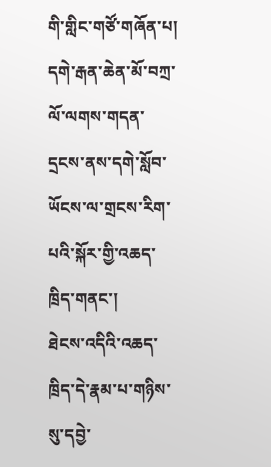གི་གླིང་གཙོ་གཞོན་པ། དགེ་རྒན་ཆེན་མོ་བཀྲ་ལོ་ལགས་གདན་དྲངས་ནས་དགེ་སློབ་ཡོངས་ལ་གྲངས་རིག་པའི་སྐོར་གྱི་འཆད་ཁྲིད་གནང་།
ཐེངས་འདིའི་འཆད་ཁྲིད་དེ་རྣམ་པ་གཉིས་སུ་དབྱེ་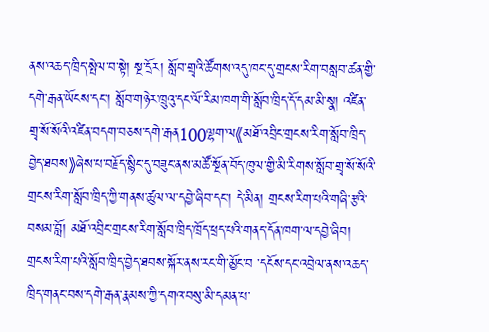ནས་འཆད་ཁྲིད་སྤེལ་བ་སྟེ། སྔ་དྲོར། སློབ་གྲྭའི་ཚོགས་འདུ་ཁང་དུ་གྲངས་རིག་བསླབ་ཚན་གྱི་དགེ་རྒན་ཡོངས་དང་། སློབ་གཉེར་ཁྲུའུ་དང་ལོ་རིམ་ཁག་གི་སློབ་ཁྲིད་དོ་དམ་མི་སྣ། འཛིན་གྲྭ་སོ་སོའི་འཛིན་བདག་བཅས་དགེ་རྒན100ལྷག་ལ《མཐོ་འབྲིང་གྲངས་རིག་སློབ་ཁྲིད་བྱེད་ཐབས》ཞེས་པ་བརྗོད་སྙིང་དུ་བཟུང་ནས་མཚོ་སྔོན་བོད་ཁུལ་གྱི་མི་རིགས་སློབ་གྲྭ་སོ་སོའི་གྲངས་རིག་སློབ་ཁྲིད་ཀྱི་གནས་ཚུལ་ལ་དབྱེ་ཞིབ་དང་། དེ་མིན། གྲངས་རིག་པའི་གཞི་རྩའི་བསམ་བློ། མཐོ་འབྲིང་གྲངས་རིག་སློབ་ཁྲིད་ཁྲོད་ཕྲད་པའི་གནད་དོན་ཁག་ལ་དབྱེ་ཞིབ། གྲངས་རིག་པའི་སློབ་ཁྲིད་བྱེད་ཐབས་སྐོར་ནས་རང་གི་མྱོང་བ ་དངོས་དང་འབྲེལ་ནས་འཆད་ཁྲིད་གནང་བས་དགེ་རྒན་རྣམས་ཀྱི་དགའ་བསུ་མི་དམན་པ་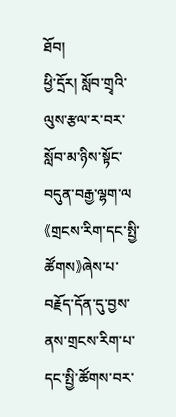ཐོབ།
ཕྱི་དྲོར། སློབ་གྲྭའི་ལུས་རྩལ་ར་བར་སློབ་མ་ཉིས་སྟོང་བདུན་བརྒྱ་ལྷག་ལ《གྲངས་རིག་དང་སྤྱི་ཚོགས》ཞེས་པ་བརྗོད་དོན་དུ་བྱས་ནས་གྲངས་རིག་པ་དང་སྤྱི་ཚོགས་བར་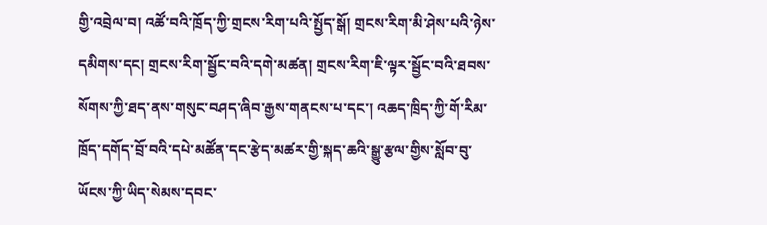གྱི་འབྲེལ་བ། འཚོ་བའི་ཁྲོད་ཀྱི་གྲངས་རིག་པའི་སྤྱོད་སྒོ། གྲངས་རིག་མི་ཤེས་པའི་ཉེས་དམིགས་དང། གྲངས་རིག་སྦྱོང་བའི་དགེ་མཚན། གྲངས་རིག་ཇི་ལྟར་སྦྱོང་བའི་ཐབས་སོགས་ཀྱི་ཐད་ནས་གསུང་བཤད་ཞིབ་རྒྱས་གནངས་པ་དང་། འཆད་ཁྲིད་ཀྱི་གོ་རིམ་ཁྲོད་དགོད་བྲོ་བའི་དཔེ་མཚོན་དང་རྩེད་མཚར་གྱི་སྐད་ཆའི་སྒྱུ་རྩལ་གྱིས་སློབ་བུ་ཡོངས་ཀྱི་ཡིད་སེམས་དབང་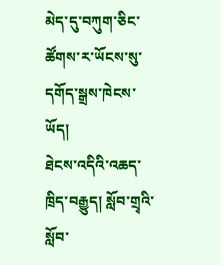མེད་དུ་བཀུག་ཅིང་ཚོགས་ར་ཡོངས་སུ་དགོད་སྒྲས་ཁེངས་ཡོད།
ཐེངས་འདིའི་འཆད་ཁྲིད་བརྒྱུད། སློབ་གྲྭའི་སློབ་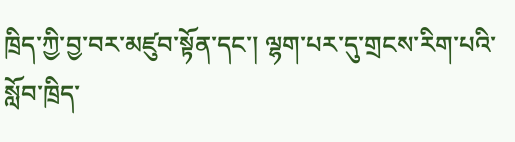ཁྲིད་ཀྱི་བྱ་བར་མཛུབ་སྟོན་དང་། ལྷག་པར་དུ་གྲངས་རིག་པའི་སློབ་ཁྲིད་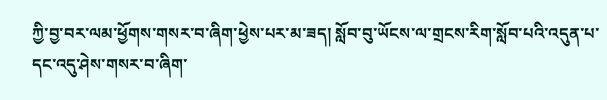ཀྱི་བྱ་བར་ལམ་ཕྱོགས་གསར་བ་ཞིག་ཕྱེས་པར་མ་ཟད། སློབ་བུ་ཡོངས་ལ་གྲངས་རིག་སློབ་པའི་འདུན་པ་དང་འདུ་ཤེས་གསར་བ་ཞིག་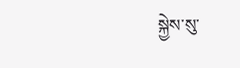སྐྱེས་སུ་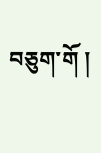བཅུག་གོ །